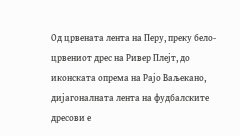Од црвената лента на Перу, преку бело-црвениот дрес на Ривер Плејт, до иконската опрема на Рајо Ваљекано, дијагоналната лента на фудбалските дресови е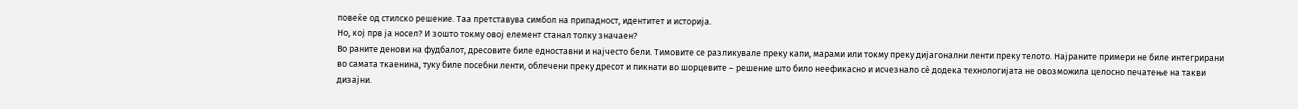повеќе од стилско решение. Таа претставува симбол на припадност, идентитет и историја.
Но, кој прв ја носел? И зошто токму овој елемент станал толку значаен?
Во раните денови на фудбалот, дресовите биле едноставни и најчесто бели. Тимовите се разликувале преку капи, марами или токму преку дијагонални ленти преку телото. Најраните примери не биле интегрирани во самата ткаенина, туку биле посебни ленти, облечени преку дресот и пикнати во шорцевите – решение што било неефикасно и исчезнало сè додека технологијата не овозможила целосно печатење на такви дизајни.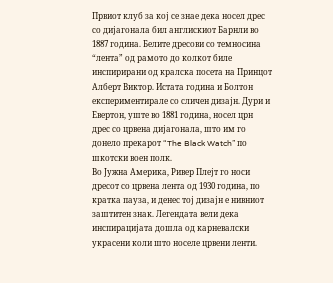Првиот клуб за кој се знае дека носел дрес со дијагонала бил англискиот Барнли во 1887 година. Белите дресови со темносина “лента” од рамото до колкот биле инспирирани од кралска посета на Принцот Алберт Виктор. Истата година и Болтон експериментирале со сличен дизајн. Дури и Евертон, уште во 1881 година, носел црн дрес со црвена дијагонала, што им го донело прекарот “The Black Watch” по шкотски воен полк.
Во Јужна Америка, Ривер Плејт го носи дресот со црвена лента од 1930 година, по кратка пауза, и денес тој дизајн е нивниот заштитен знак. Легендата вели дека инспирацијата дошла од карневалски украсени коли што носеле црвени ленти.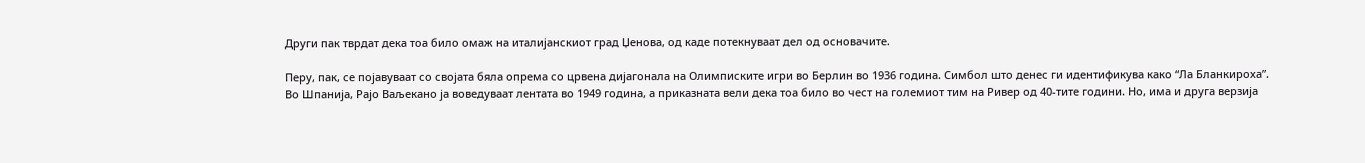Други пак тврдат дека тоа било омаж на италијанскиот град Џенова, од каде потекнуваат дел од основачите.

Перу, пак, се појавуваат со својата бяла опрема со црвена дијагонала на Олимписките игри во Берлин во 1936 година. Симбол што денес ги идентификува како “Ла Бланкироха”.
Во Шпанија, Рајо Ваљекано ја воведуваат лентата во 1949 година, а приказната вели дека тоа било во чест на големиот тим на Ривер од 40-тите години. Но, има и друга верзија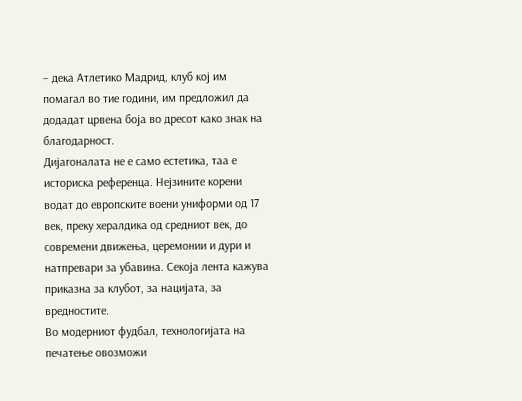– дека Атлетико Мадрид, клуб кој им помагал во тие години, им предложил да додадат црвена боја во дресот како знак на благодарност.
Дијагоналата не е само естетика, таа е историска референца. Нејзините корени водат до европските воени униформи од 17 век, преку хералдика од средниот век, до современи движења, церемонии и дури и натпревари за убавина. Секоја лента кажува приказна за клубот, за нацијата, за вредностите.
Во модерниот фудбал, технологијата на печатење овозможи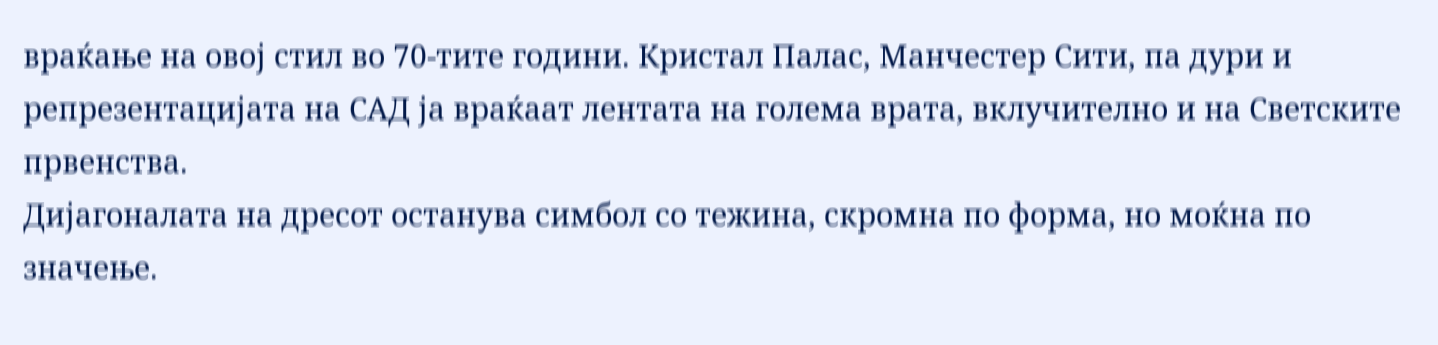враќање на овој стил во 70-тите години. Кристал Палас, Манчестер Сити, па дури и репрезентацијата на САД ја враќаат лентата на голема врата, вклучително и на Светските првенства.
Дијагоналата на дресот останува симбол со тежина, скромна по форма, но моќна по значење.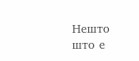Нешто што е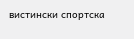вистински спортска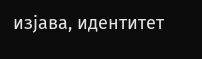изјава, идентитет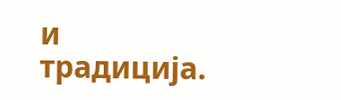и традиција.